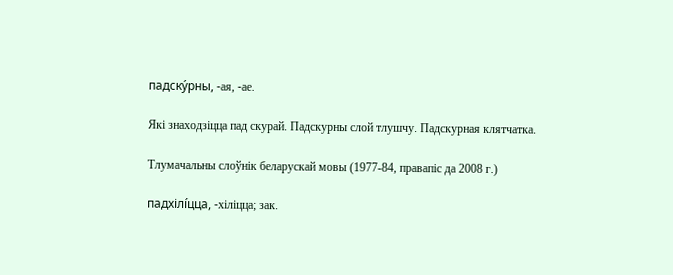падску́рны, ‑ая, ‑ае.

Які знаходзіцца пад скурай. Падскурны слой тлушчу. Падскурная клятчатка.

Тлумачальны слоўнік беларускай мовы (1977-84, правапіс да 2008 г.)

падхілі́цца, ‑хіліцца; зак.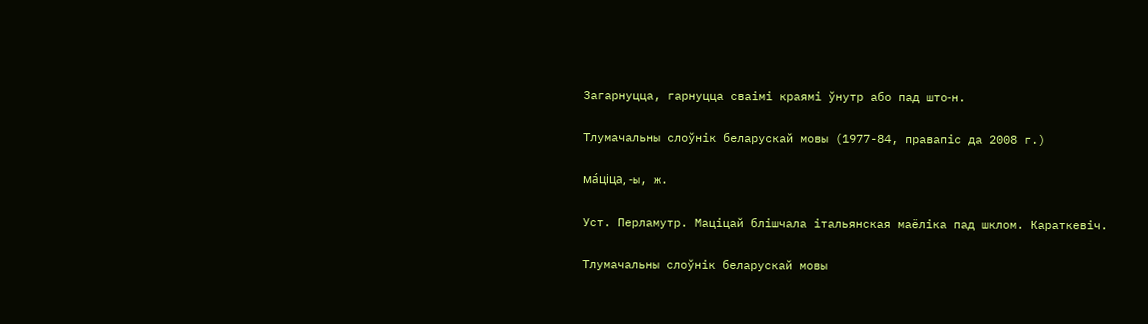Загарнуцца, гарнуцца сваімі краямі ўнутр або пад што‑н.

Тлумачальны слоўнік беларускай мовы (1977-84, правапіс да 2008 г.)

ма́ціца, ‑ы, ж.

Уст. Перламутр. Маціцай блішчала італьянская маёліка пад шклом. Караткевіч.

Тлумачальны слоўнік беларускай мовы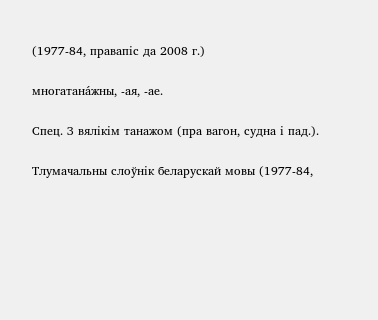(1977-84, правапіс да 2008 г.)

многатана́жны, ‑ая, ‑ае.

Спец. З вялікім танажом (пра вагон, судна і пад.).

Тлумачальны слоўнік беларускай мовы (1977-84,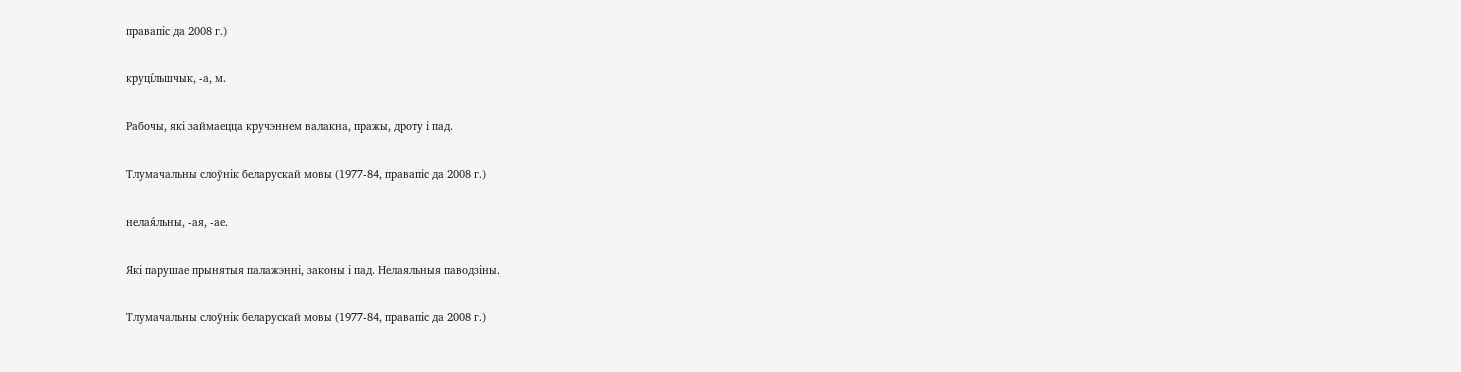правапіс да 2008 г.)

круці́льшчык, ‑а, м.

Рабочы, які займаецца кручэннем валакна, пражы, дроту і пад.

Тлумачальны слоўнік беларускай мовы (1977-84, правапіс да 2008 г.)

нелая́льны, ‑ая, ‑ае.

Які парушае прынятыя палажэнні, законы і пад. Нелаяльныя паводзіны.

Тлумачальны слоўнік беларускай мовы (1977-84, правапіс да 2008 г.)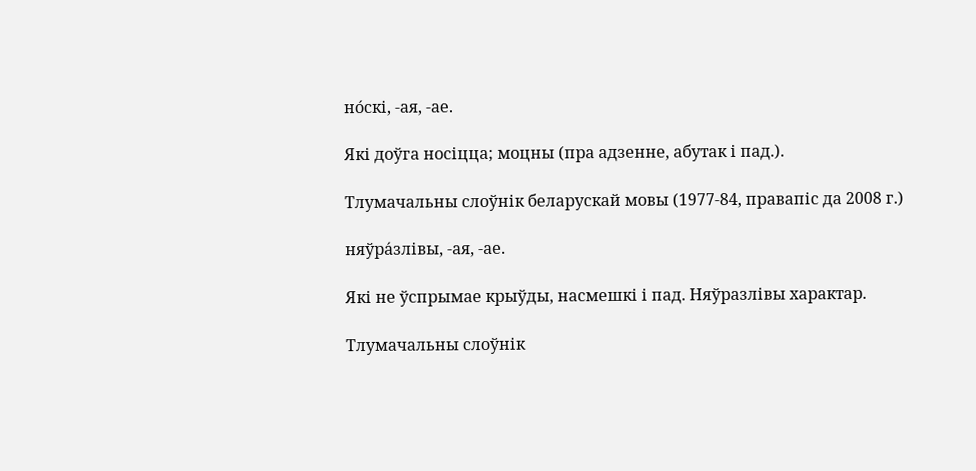но́скі, ‑ая, ‑ае.

Які доўга носіцца; моцны (пра адзенне, абутак і пад.).

Тлумачальны слоўнік беларускай мовы (1977-84, правапіс да 2008 г.)

няўра́злівы, ‑ая, ‑ае.

Які не ўспрымае крыўды, насмешкі і пад. Няўразлівы характар.

Тлумачальны слоўнік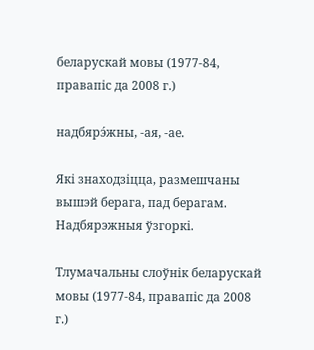беларускай мовы (1977-84, правапіс да 2008 г.)

надбярэ́жны, ‑ая, ‑ае.

Які знаходзіцца, размешчаны вышэй берага, пад берагам. Надбярэжныя ўзгоркі.

Тлумачальны слоўнік беларускай мовы (1977-84, правапіс да 2008 г.)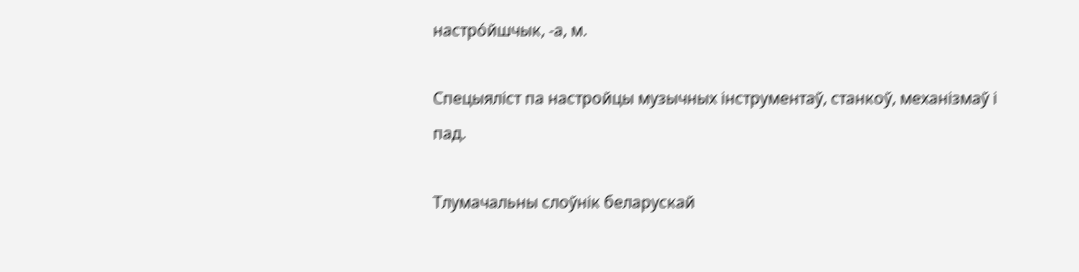настро́йшчык, ‑а, м.

Спецыяліст па настройцы музычных інструментаў, станкоў, механізмаў і пад.

Тлумачальны слоўнік беларускай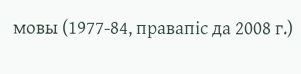мовы (1977-84, правапіс да 2008 г.)